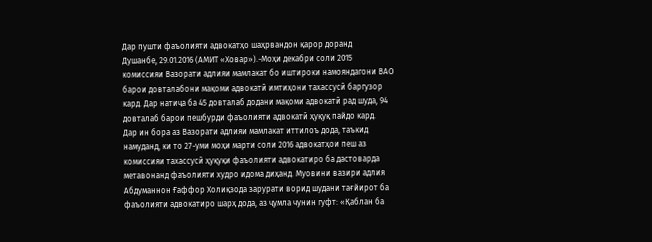Дар пушти фаъолияти адвокатҳо шаҳрвандон қарор доранд
Душанбе, 29.01.2016 (АМИТ «Ховар»).-Моҳи декабри соли 2015 комиссияи Вазорати адлияи мамлакат бо иштироки намояндагони ВАО барои довталабони мақоми адвокатӣ имтиҳони тахассусӣ баргузор кард. Дар натиҷа ба 45 довталаб додани мақоми адвокатӣ рад шуда, 94 довталаб барои пешбурди фаъолияти адвокатӣ ҳуқуқ пайдо кард.
Дар ин бора аз Вазорати адлияи мамлакат иттилоъ дода, таъкид намуданд, ки то 27-уми моҳи марти соли 2016 адвокатҳои пеш аз комиссияи тахассусӣ ҳуқуқи фаъолияти адвокатиро ба дастоварда метавонанд фаъолияти худро идома диҳанд. Муовини вазири адлия Абдуманнон Ғаффор Холиқзода зарурати ворид шудани тағйирот ба фаъолияти адвокатиро шарҳ дода, аз ҷумла чунин гуфт: «Қаблан ба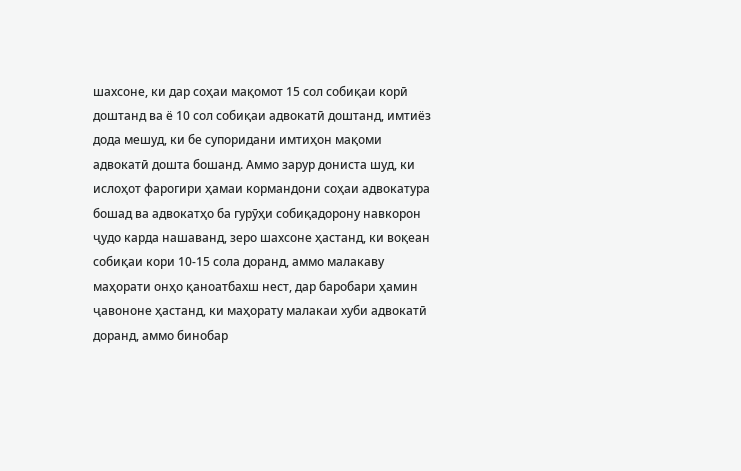шахсоне, ки дар соҳаи мақомот 15 сол собиқаи корӣ доштанд ва ё 10 сол собиқаи адвокатӣ доштанд, имтиёз дода мешуд, ки бе супоридани имтиҳон мақоми адвокатӣ дошта бошанд. Аммо зарур дониста шуд, ки ислоҳот фарогири ҳамаи кормандони соҳаи адвокатура бошад ва адвокатҳо ба гурӯҳи собиқадорону навкорон ҷудо карда нашаванд, зеро шахсоне ҳастанд, ки воқеан собиқаи кори 10-15 сола доранд, аммо малакаву маҳорати онҳо қаноатбахш нест, дар баробари ҳамин ҷавононе ҳастанд, ки маҳорату малакаи хуби адвокатӣ доранд, аммо бинобар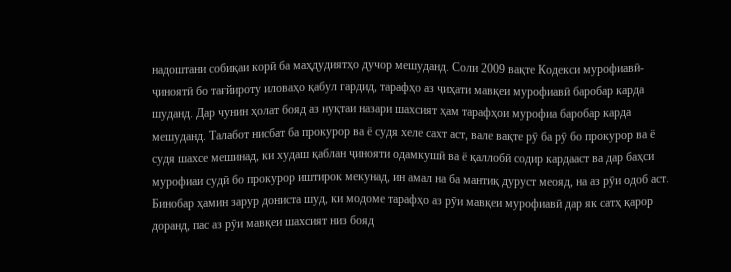надоштани собиқаи корӣ ба маҳдудиятҳо дучор мешуданд. Соли 2009 вақте Кодекси мурофиавӣ-ҷиноятӣ бо тағйироту иловаҳо қабул гардид, тарафҳо аз ҷиҳати мавқеи мурофиавӣ баробар карда шуданд. Дар чунин ҳолат бояд аз нуқтаи назари шахсият ҳам тарафҳои мурофиа баробар карда мешуданд. Талабот нисбат ба прокурор ва ё судя хеле сахт аст, вале вақте рӯ ба рӯ бо прокурор ва ё судя шахсе мешинад, ки худаш қаблан ҷинояти одамкушӣ ва ё қаллобӣ содир кардааст ва дар баҳси мурофиаи судӣ бо прокурор иштирок мекунад, ин амал на ба мантиқ дуруст меояд, на аз рӯи одоб аст. Бинобар ҳамин зарур дониста шуд, ки модоме тарафҳо аз рӯи мавқеи мурофиавӣ дар як сатҳ қарор доранд, пас аз рӯи мавқеи шахсият низ бояд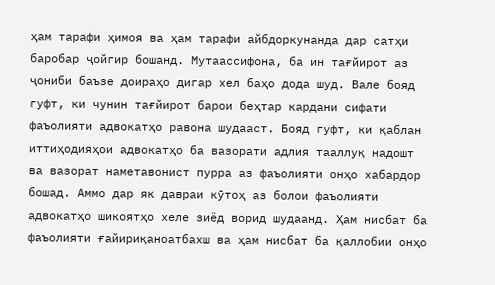ҳам тарафи ҳимоя ва ҳам тарафи айбдоркунанда дар сатҳи баробар ҷойгир бошанд. Мутаассифона, ба ин тағйирот аз ҷониби баъзе доираҳо дигар хел баҳо дода шуд. Вале бояд гуфт, ки чунин тағйирот барои беҳтар кардани сифати фаъолияти адвокатҳо равона шудааст. Бояд гуфт, ки қаблан иттиҳодияҳои адвокатҳо ба вазорати адлия тааллуқ надошт ва вазорат наметавонист пурра аз фаъолияти онҳо хабардор бошад. Аммо дар як давраи кӯтоҳ аз болои фаъолияти адвокатҳо шикоятҳо хеле зиёд ворид шудаанд. Ҳам нисбат ба фаъолияти ғайириқаноатбахш ва ҳам нисбат ба қаллобии онҳо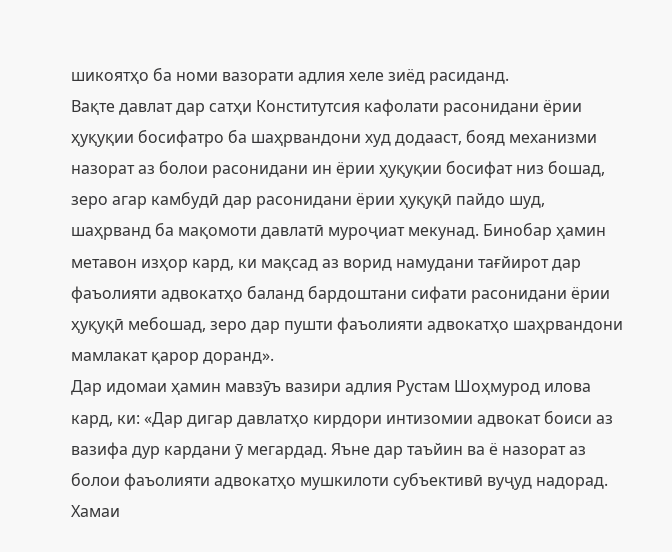шикоятҳо ба номи вазорати адлия хеле зиёд расиданд.
Вақте давлат дар сатҳи Конститутсия кафолати расонидани ёрии ҳуқуқии босифатро ба шаҳрвандони худ додааст, бояд механизми назорат аз болои расонидани ин ёрии ҳуқуқии босифат низ бошад, зеро агар камбудӣ дар расонидани ёрии ҳуқуқӣ пайдо шуд, шаҳрванд ба мақомоти давлатӣ муроҷиат мекунад. Бинобар ҳамин метавон изҳор кард, ки мақсад аз ворид намудани тағйирот дар фаъолияти адвокатҳо баланд бардоштани сифати расонидани ёрии ҳуқуқӣ мебошад, зеро дар пушти фаъолияти адвокатҳо шаҳрвандони мамлакат қарор доранд».
Дар идомаи ҳамин мавзӯъ вазири адлия Рустам Шоҳмурод илова кард, ки: «Дар дигар давлатҳо кирдори интизомии адвокат боиси аз вазифа дур кардани ӯ мегардад. Яъне дар таъйин ва ё назорат аз болои фаъолияти адвокатҳо мушкилоти субъективӣ вуҷуд надорад. Хамаи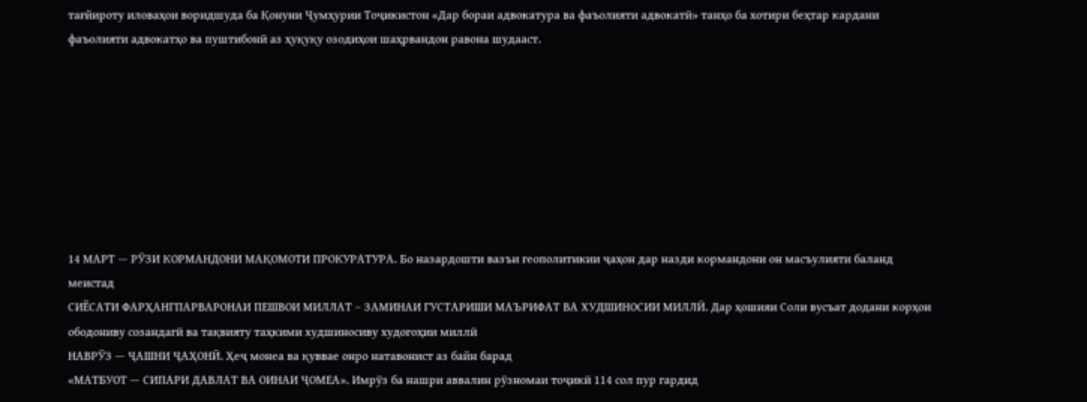тағйироту иловаҳои воридшуда ба Қонуни Ҷумҳурии Тоҷикистон «Дар бораи адвокатура ва фаъолияти адвокатӣ» танҳо ба хотири беҳтар кардани фаъолияти адвокатҳо ва пуштибонӣ аз ҳуқуқу озодиҳои шаҳрвандон равона шудааст.








14 МАРТ — РӮЗИ КОРМАНДОНИ МАҚОМОТИ ПРОКУРАТУРА. Бо назардошти вазъи геополитикии ҷаҳон дар назди кормандони он масъулияти баланд меистад
СИЁСАТИ ФАРҲАНГПАРВАРОНАИ ПЕШВОИ МИЛЛАТ – ЗАМИНАИ ГУСТАРИШИ МАЪРИФАТ ВА ХУДШИНОСИИ МИЛЛӢ. Дар ҳошияи Соли вусъат додани корҳои ободониву созандагӣ ва тақвияту таҳкими худшиносиву худогоҳии миллӣ
НАВРӮЗ — ҶАШНИ ҶАҲОНӢ. Ҳеҷ монеа ва қуввае онро натавонист аз байн барад
«МАТБУОТ — СИПАРИ ДАВЛАТ ВА ОИНАИ ҶОМЕА». Имрӯз ба нашри аввалин рӯзномаи тоҷикӣ 114 сол пур гардид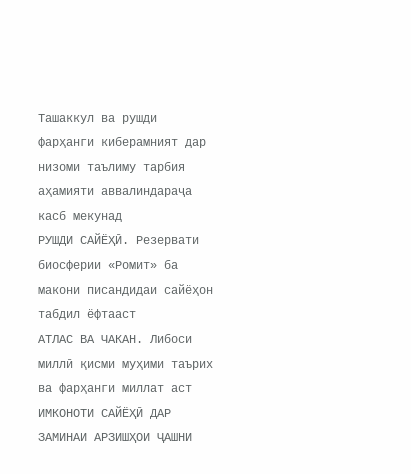Ташаккул ва рушди фарҳанги киберамният дар низоми таълиму тарбия аҳамияти аввалиндараҷа касб мекунад
РУШДИ САЙЁҲӢ. Резервати биосферии «Ромит» ба макони писандидаи сайёҳон табдил ёфтааст
АТЛАС ВА ЧАКАН. Либоси миллӣ қисми муҳими таърих ва фарҳанги миллат аст
ИМКОНОТИ САЙЁҲӢ ДАР ЗАМИНАИ АРЗИШҲОИ ҶАШНИ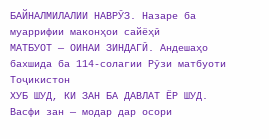БАЙНАЛМИЛАЛИИ НАВРӮЗ. Назаре ба муаррифии маконҳои сайёҳӣ
МАТБУОТ — ОИНАИ ЗИНДАГӢ. Андешаҳо бахшида ба 114-солагии Рӯзи матбуоти Тоҷикистон
ХУБ ШУД, КИ ЗАН БА ДАВЛАТ ЁР ШУД. Васфи зан — модар дар осори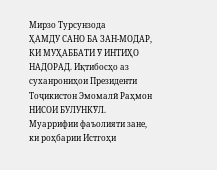Мирзо Турсунзода
ҲАМДУ САНО БА ЗАН-МОДАР, КИ МУҲАББАТИ Ӯ ИНТИҲО НАДОРАД. Иқтибосҳо аз суханрониҳои Президенти Тоҷикистон Эмомалӣ Раҳмон
НИСОИ БУЛУНКӮЛ. Муаррифии фаъолияти зане, ки роҳбарии Истгоҳи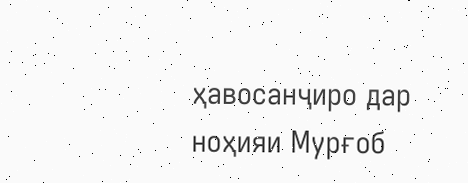ҳавосанҷиро дар ноҳияи Мурғоб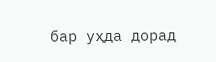бар уҳда дорад